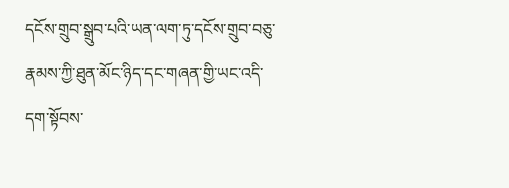དངོས་གྲུབ་སྒྲུབ་པའི་ཡན་ལག་ཏུ་དངོས་གྲུབ་བཅུ་རྣམས་ཀྱི་ཐུན་མོང་ཉིད་དང་གཞན་གྱི་ཡང་འདི་དག་སྟོབས་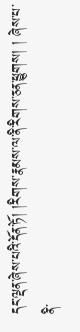དང་ལྡན་ཞེས་པའི་དོན་ཏོ། །རིགས་རྣམས་ལ་ནི་རིགས་ཅན་ཕྱུགས། ། ཞེས་པ་ནི་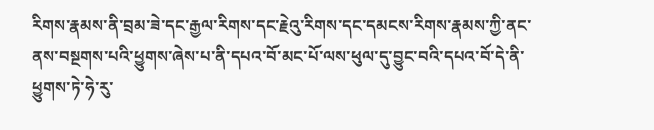རིགས་རྣམས་ནི་བྲམ་ཟེ་དང་རྒྱལ་རིགས་དང་རྗེའུ་རིགས་དང་དམངས་རིགས་རྣམས་ཀྱི་ནང་ནས་བསྔགས་པའི་ཕྱུགས་ཞེས་པ་ནི་དཔའ་བོ་མང་པོ་ལས་ཕུལ་དུ་བྱུང་བའི་དཔའ་བོ་དེ་ནི་ཕྱུགས་ཏེ་ཧེ་རུ་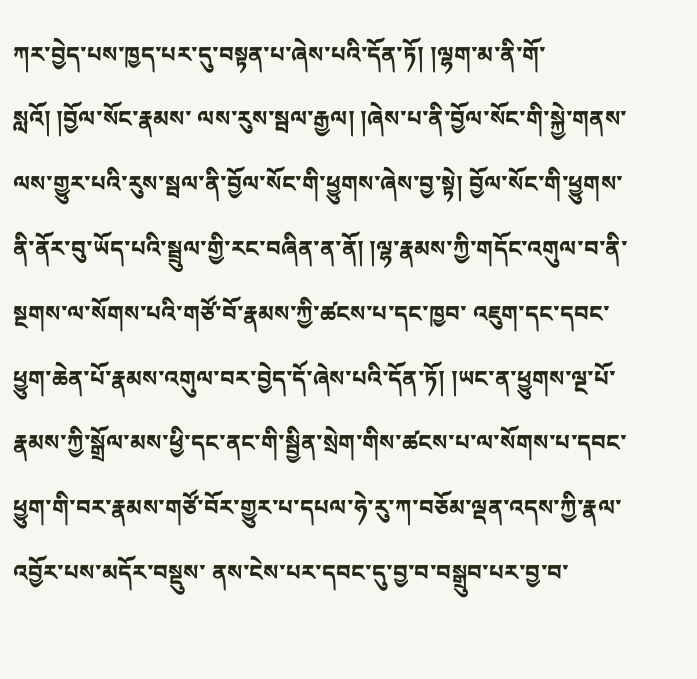ཀར་བྱེད་པས་ཁྱད་པར་དུ་བསྟན་པ་ཞེས་པའི་དོན་ཏོ། །ལྷག་མ་ནི་གོ་སླའོ། །བྱོལ་སོང་རྣམས་ ལས་རུས་སྦལ་རྒྱལ། །ཞེས་པ་ནི་བྱོལ་སོང་གི་སྐྱེ་གནས་ལས་གྱུར་པའི་རུས་སྦལ་ནི་བྱོལ་སོང་གི་ཕྱུགས་ཞེས་བྱ་སྟེ། བྱོལ་སོང་གི་ཕྱུགས་ནི་ནོར་བུ་ཡོད་པའི་སྦྲུལ་གྱི་རང་བཞིན་ན་ནོ། །ལྷ་རྣམས་ཀྱི་གདོང་འགུལ་བ་ནི་སྔགས་ལ་སོགས་པའི་གཙོ་བོ་རྣམས་ཀྱི་ཚངས་པ་དང་ཁྱབ་ འཇུག་དང་དབང་ཕྱུག་ཆེན་པོ་རྣམས་འགུལ་བར་བྱེད་དོ་ཞེས་པའི་དོན་ཏོ། །ཡང་ན་ཕྱུགས་ལྔ་པོ་རྣམས་ཀྱི་སྒྲོལ་མས་ཕྱི་དང་ནང་གི་སྦྱིན་སྲེག་གིས་ཚངས་པ་ལ་སོགས་པ་དབང་ཕྱུག་གི་བར་རྣམས་གཙོ་བོར་གྱུར་པ་དཔལ་ཧེ་རུ་ཀ་བཅོམ་ལྡན་འདས་ཀྱི་རྣལ་འབྱོར་པས་མདོར་བསྡུས་ ནས་ངེས་པར་དབང་དུ་བྱ་བ་བསྒྲུབ་པར་བྱ་བ་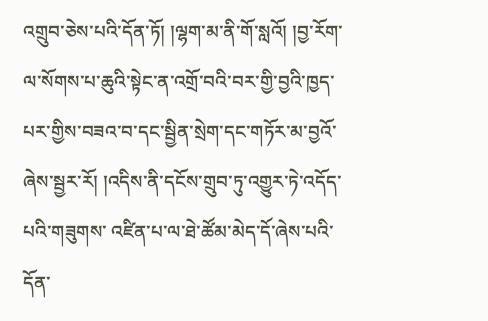འགྲུབ་ཅེས་པའི་དོན་ཏོ། །ལྷག་མ་ནི་གོ་སླའོ། །བྱ་རོག་ལ་སོགས་པ་ཆུའི་སྟེང་ན་འགྲོ་བའི་བར་གྱི་བྱའི་ཁྱད་པར་གྱིས་བཟའ་བ་དང་སྦྱིན་སྲེག་དང་གཏོར་མ་བྱའོ་ཞེས་སྦྱར་རོ། །འདིས་ནི་དངོས་གྲུབ་ཏུ་འགྱུར་ཏེ་འདོད་པའི་གཟུགས་ འཛིན་པ་ལ་ཐེ་ཚོམ་མེད་དོ་ཞེས་པའི་དོན་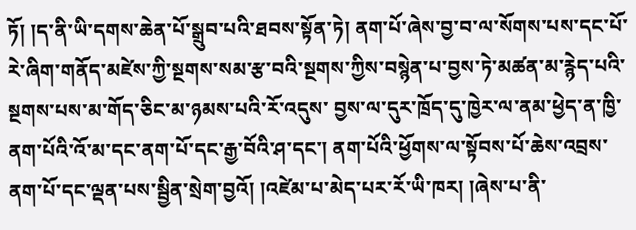ཏོ། །ད་ནི་ཡི་དགས་ཆེན་པོ་སྒྲུབ་པའི་ཐབས་སྟོན་ཏེ། ནག་པོ་ཞེས་བྱ་བ་ལ་སོགས་པས་དང་པོ་རེ་ཞིག་གནོད་མཛེས་ཀྱི་སྔགས་སམ་རྩ་བའི་སྔགས་ཀྱིས་བསྙེན་པ་བྱས་ཏེ་མཚན་མ་རྙེད་པའི་སྔགས་པས་མ་གོད་ཅིང་མ་ཉམས་པའི་རོ་འདུས་ བྱས་ལ་དུར་ཁྲོད་དུ་ཁྱེར་ལ་ནམ་ཕྱེད་ན་ཁྱི་ནག་པོའི་འོ་མ་དང་ནག་པོ་དང་རྒྱ་བོའི་ཤ་དང་། ནག་པོའི་ཕྱོགས་ལ་སྟོབས་པོ་ཆེས་འབྲས་ནག་པོ་དང་ལྡན་པས་སྦྱིན་སྲེག་བྱའོ། །འཛེམ་པ་མེད་པར་རོ་ཡི་ཁར། །ཞེས་པ་ནི་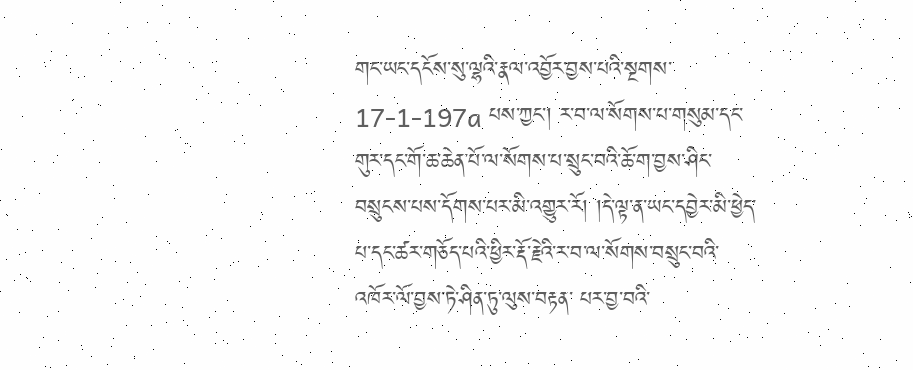གང་ཡང་དངོས་སུ་ལྷའི་རྣལ་འབྱོར་བྱས་པའི་སྔགས་ 17-1-197a པས་ཀྱང་། ར་བ་ལ་སོགས་པ་གསུམ་དང་གུར་དང་གོ་ཆ་ཆེན་པོ་ལ་སོགས་པ་སྲུང་བའི་ཆོ་ག་བྱས་ཤིང་བསྲུངས་པས་དོགས་པར་མི་འགྱུར་རོ། །དེ་ལྟ་ན་ཡང་དབྱེར་མི་ཕྱེད་པ་དང་ཚར་གཅོད་པའི་ཕྱིར་རྡོ་རྗེའི་ར་བ་ལ་སོགས་བསྲུང་བའི་འཁོར་ལོ་བྱས་ཏེ་ཤིན་ཏུ་ལུས་བརྟན་ པར་བྱ་བའི་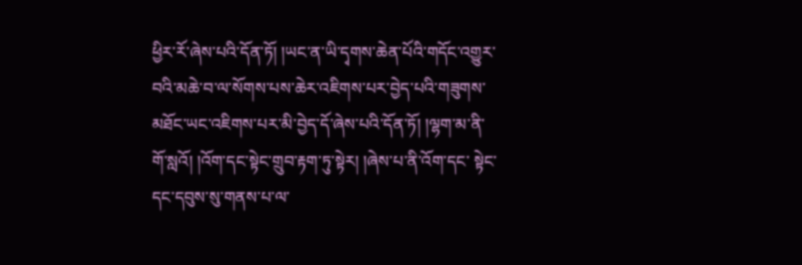ཕྱིར་རོ་ཞེས་པའི་དོན་ཏོ། །ཡང་ན་ཡི་དྭགས་ཆེན་པོའི་གདོང་འགྱུར་བའི་མཆེ་བ་ལ་སོགས་པས་ཆེར་འཇིགས་པར་བྱེད་པའི་གཟུགས་མཐོང་ཡང་འཇིགས་པར་མི་བྱེད་དོ་ཞེས་པའི་དོན་ཏོ། །ལྷག་མ་ནི་གོ་སླའོ། །འོག་དང་སྟེང་གྲུབ་རྟག་ཏུ་སྟེར། །ཞེས་པ་ནི་འོག་དང་ སྟེང་དང་དབུས་སུ་གནས་པ་ལ་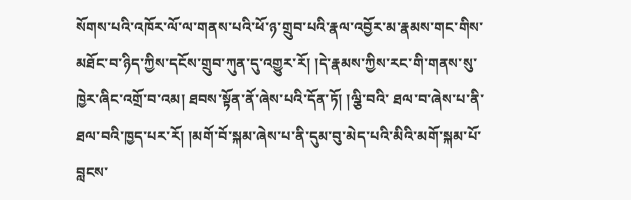སོགས་པའི་འཁོར་ལོ་ལ་གནས་པའི་ཕོ་ཉ་གྲུབ་པའི་རྣལ་འབྱོར་མ་རྣམས་གང་གིས་མཐོང་བ་ཉིད་ཀྱིས་དངོས་གྲུབ་ཀུན་དུ་འགྱུར་རོ། །དེ་རྣམས་ཀྱིས་རང་གི་གནས་སུ་ཁྱེར་ཞིང་འགྲོ་བ་འམ། ཐབས་སྟོན་ནོ་ཞེས་པའི་དོན་ཏོ། །ལྕི་བའི་ ཐལ་བ་ཞེས་པ་ནི་ཐལ་བའི་ཁྱད་པར་རོ། །མགོ་བོ་སྐམ་ཞེས་པ་ནི་དུམ་བུ་མེད་པའི་མིའི་མགོ་སྐམ་པོ་བླངས་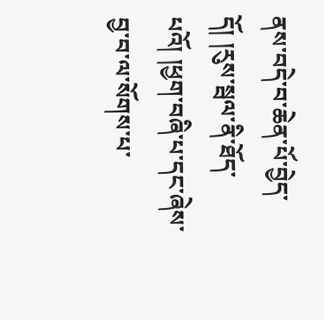ནས་བདེ་བ་ཆེན་པོ་བྱེད་དོ། །རུས་སྦལ་ནི་ཐོད་པའོ། །ཕྱག་བཞི་པ་དང་ཞེས་བྱ་བ་ལ་སོགས་པ་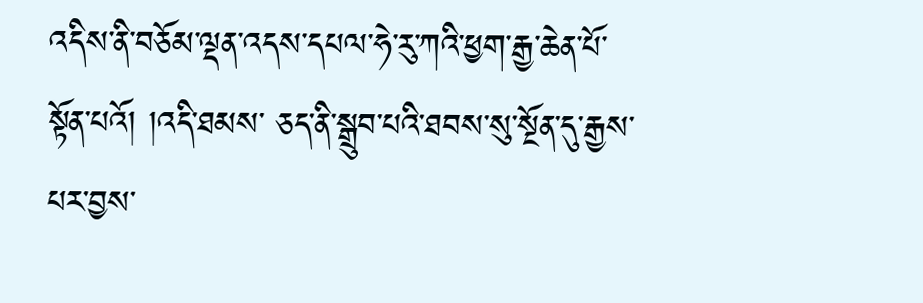འདིས་ནི་བཅོམ་ལྡན་འདས་དཔལ་ཧེ་རུ་ཀའི་ཕྱག་རྒྱ་ཆེན་པོ་སྟོན་པའོ། །འདི་ཐམས་ ཅད་ནི་སྒྲུབ་པའི་ཐབས་སུ་སྔོན་དུ་རྒྱས་པར་བྱས་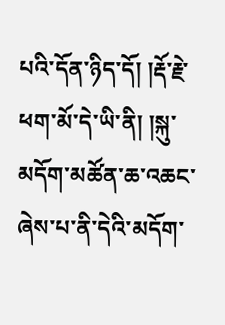པའི་དོན་ཉིད་དོ། །རྡོ་རྗེ་ཕག་མོ་དེ་ཡི་ནི། །སྐུ་མདོག་མཚོན་ཆ་འཆང་ཞེས་པ་ནི་དེའི་མདོག་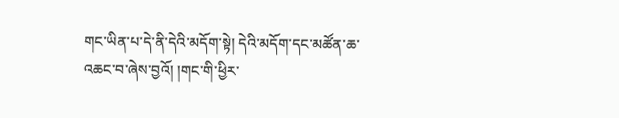གང་ཡིན་པ་དེ་ནི་དེའི་མདོག་སྟེ། དེའི་མདོག་དང་མཚོན་ཆ་འཆང་བ་ཞེས་བྱའོ། །གང་གི་ཕྱིར་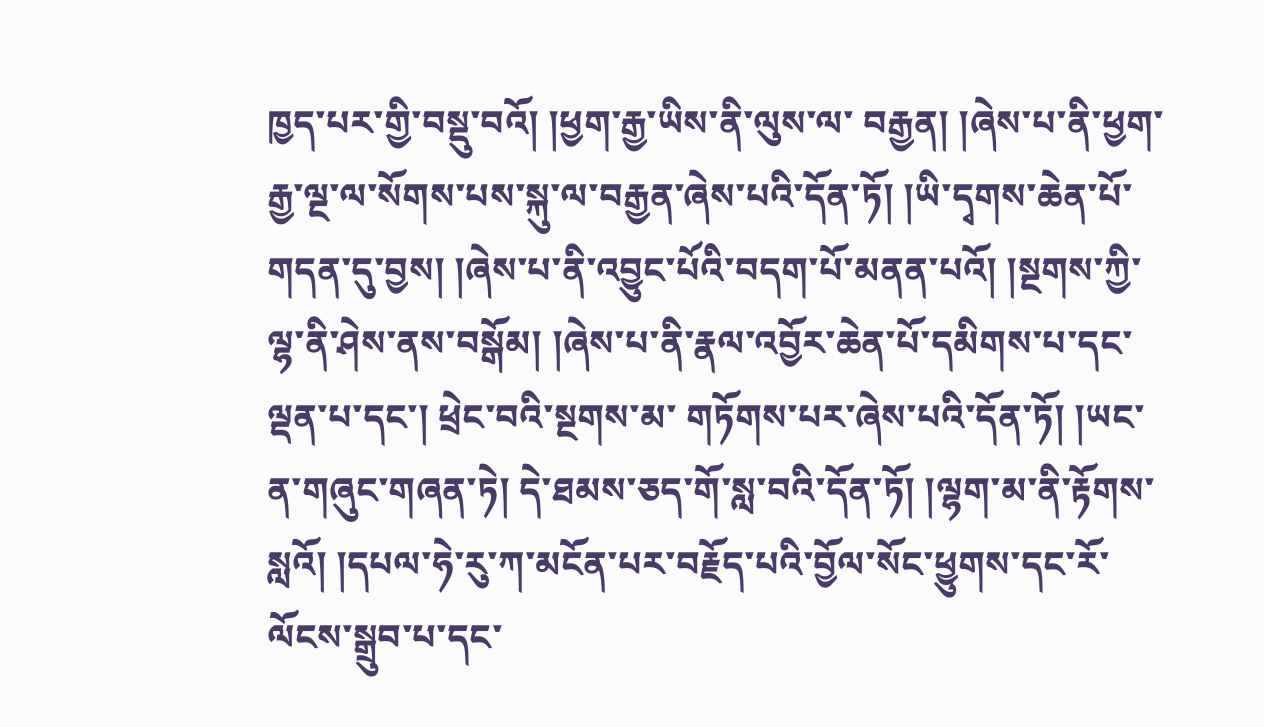ཁྱད་པར་གྱི་བསྡུ་བའོ། །ཕྱག་རྒྱ་ཡིས་ནི་ལུས་ལ་ བརྒྱན། །ཞེས་པ་ནི་ཕྱག་རྒྱ་ལྔ་ལ་སོགས་པས་སྐུ་ལ་བརྒྱན་ཞེས་པའི་དོན་ཏོ། །ཡི་དྭགས་ཆེན་པོ་གདན་དུ་བྱས། །ཞེས་པ་ནི་འབྱུང་པོའི་བདག་པོ་མནན་པའོ། །སྔགས་ཀྱི་ལྷ་ནི་ཤེས་ནས་བསྒོམ། །ཞེས་པ་ནི་རྣལ་འབྱོར་ཆེན་པོ་དམིགས་པ་དང་ལྡན་པ་དང་། ཕྲེང་བའི་སྔགས་མ་ གཏོགས་པར་ཞེས་པའི་དོན་ཏོ། །ཡང་ན་གཞུང་གཞན་ཏེ། དེ་ཐམས་ཅད་གོ་སླ་བའི་དོན་ཏོ། །ལྷག་མ་ནི་རྟོགས་སླའོ། །དཔལ་ཧེ་རུ་ཀ་མངོན་པར་བརྗོད་པའི་བྱོལ་སོང་ཕྱུགས་དང་རོ་ལོངས་སྒྲུབ་པ་དང་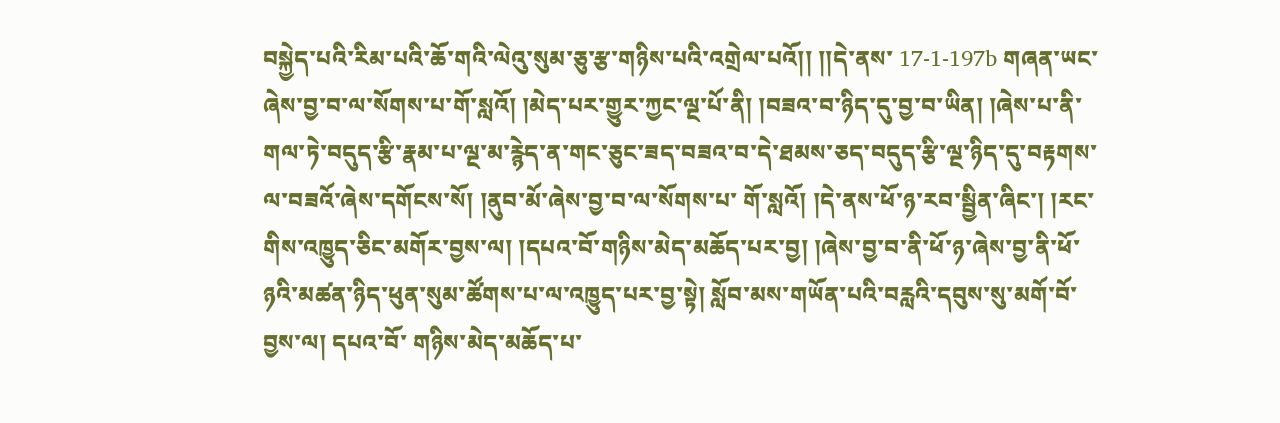བསྐྱེད་པའི་རིམ་པའི་ཆོ་གའི་ལེའུ་སུམ་ཅུ་རྩ་གཉིས་པའི་འགྲེལ་པའོ།། །།དེ་ནས་ 17-1-197b གཞན་ཡང་ཞེས་བྱ་བ་ལ་སོགས་པ་གོ་སླའོ། །མེད་པར་གྱུར་ཀྱང་ལྔ་པོ་ནི། །བཟའ་བ་ཉིད་དུ་བྱ་བ་ཡིན། །ཞེས་པ་ནི་གལ་ཏེ་བདུད་རྩི་རྣམ་པ་ལྔ་མ་རྙེད་ན་གང་ཅུང་ཟད་བཟའ་བ་དེ་ཐམས་ཅད་བདུད་རྩི་ལྔ་ཉིད་དུ་བརྟགས་ལ་བཟའོ་ཞེས་དགོངས་སོ། །ནུབ་མོ་ཞེས་བྱ་བ་ལ་སོགས་པ་ གོ་སླའོ། །དེ་ནས་ཕོ་ཉ་རབ་སྦྱིན་ཞིང་། །རང་གིས་འཁྱུད་ཅིང་མགོར་བྱས་ལ། །དཔའ་བོ་གཉིས་མེད་མཆོད་པར་བྱ། །ཞེས་བྱ་བ་ནི་ཕོ་ཉ་ཞེས་བྱ་ནི་ཕོ་ཉའི་མཚན་ཉིད་ཕུན་སུམ་ཚོགས་པ་ལ་འཁྱུད་པར་བྱ་སྟེ། སློབ་མས་གཡོན་པའི་བརླའི་དབུས་སུ་མགོ་བོ་བྱས་ལ། དཔའ་བོ་ གཉིས་མེད་མཆོད་པ་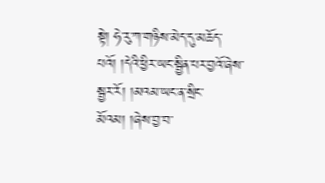སྟེ། ཧེ་རུ་ཀ་གཉིས་མེད་དུ་མཆོད་པའོ། །དེའི་ཕྱིར་ཡང་སྦྱིན་པར་བྱའོ་ཞེས་སྦྱར་རོ། །མའམ་ཡང་ན་སྲིང་མོའམ། །ཞེས་བྱ་བ་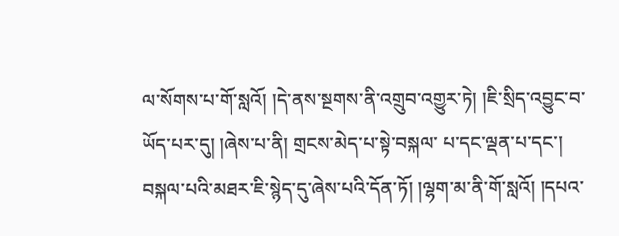ལ་སོགས་པ་གོ་སླའོ། །དེ་ནས་སྔགས་ནི་འགྲུབ་འགྱུར་ཏེ། །ཇི་སྲིད་འབྱུང་བ་ཡོད་པར་དུ། །ཞེས་པ་ནི། གྲངས་མེད་པ་སྟེ་བསྐལ་ པ་དང་ལྡན་པ་དང་། བསྐལ་པའི་མཐར་ཇི་སྙེད་དུ་ཞེས་པའི་དོན་ཏོ། །ལྷག་མ་ནི་གོ་སླའོ། །དཔའ་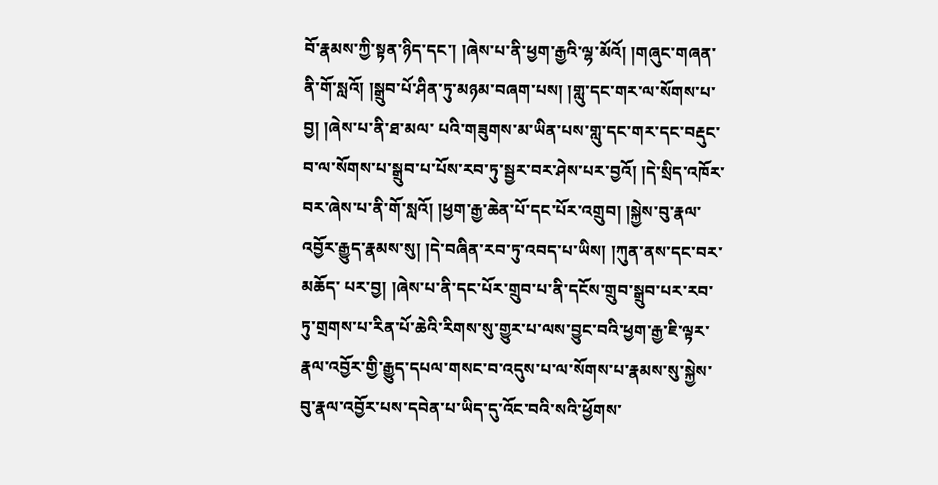བོ་རྣམས་ཀྱི་སྟན་ཉིད་དང་། །ཞེས་པ་ནི་ཕྱག་རྒྱའི་ལྷ་མོའོ། །གཞུང་གཞན་ནི་གོ་སླའོ། །སྒྲུབ་པོ་ཤིན་ཏུ་མཉམ་བཞག་པས། །གླུ་དང་གར་ལ་སོགས་པ་བྱ། །ཞེས་པ་ནི་ཐ་མལ་ པའི་གཟུགས་མ་ཡིན་པས་གླུ་དང་གར་དང་བརྡུང་བ་ལ་སོགས་པ་སྒྲུབ་པ་པོས་རབ་ཏུ་སྦྱར་བར་ཤེས་པར་བྱའོ། །དེ་སྲིད་འཁོར་བར་ཞེས་པ་ནི་གོ་སླའོ། །ཕྱག་རྒྱ་ཆེན་པོ་དང་པོར་འགྲུབ། །སྐྱེས་བུ་རྣལ་འབྱོར་རྒྱུད་རྣམས་སུ། །དེ་བཞིན་རབ་ཏུ་འབད་པ་ཡིས། །ཀུན་ནས་དང་བར་མཆོད་ པར་བྱ། །ཞེས་པ་ནི་དང་པོར་གྲུབ་པ་ནི་དངོས་གྲུབ་སྒྲུབ་པར་རབ་ཏུ་གྲགས་པ་རིན་པོ་ཆེའི་རིགས་སུ་གྱུར་པ་ལས་བྱུང་བའི་ཕྱག་རྒྱ་ཇི་ལྟར་རྣལ་འབྱོར་གྱི་རྒྱུད་དཔལ་གསང་བ་འདུས་པ་ལ་སོགས་པ་རྣམས་སུ་སྐྱེས་བུ་རྣལ་འབྱོར་པས་དབེན་པ་ཡིད་དུ་འོང་བའི་སའི་ཕྱོགས་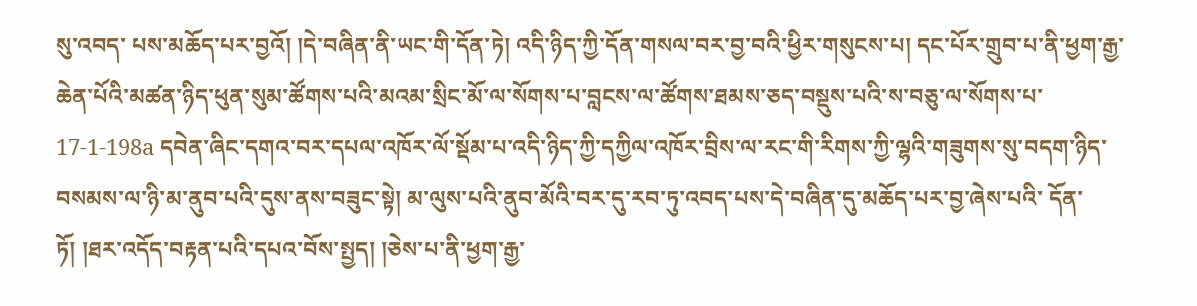སུ་འབད་ པས་མཆོད་པར་བྱའོ། །དེ་བཞིན་ནི་ཡང་གི་དོན་ཏེ། འདི་ཉིད་ཀྱི་དོན་གསལ་བར་བྱ་བའི་ཕྱིར་གསུངས་པ། དང་པོར་གྲུབ་པ་ནི་ཕྱག་རྒྱ་ཆེན་པོའི་མཚན་ཉིད་ཕུན་སུམ་ཚོགས་པའི་མའམ་སྲིང་མོ་ལ་སོགས་པ་བླངས་ལ་ཚོགས་ཐམས་ཅད་བསྡུས་པའི་ས་བཅུ་ལ་སོགས་པ་ 17-1-198a དབེན་ཞིང་དགའ་བར་དཔལ་འཁོར་ལོ་སྡོམ་པ་འདི་ཉིད་ཀྱི་དཀྱིལ་འཁོར་བྲིས་ལ་རང་གི་རིགས་ཀྱི་ལྷའི་གཟུགས་སུ་བདག་ཉིད་བསམས་ལ་ཉི་མ་ནུབ་པའི་དུས་ནས་བཟུང་སྟེ། མ་ལུས་པའི་ནུབ་མོའི་བར་དུ་རབ་ཏུ་འབད་པས་དེ་བཞིན་དུ་མཆོད་པར་བྱ་ཞེས་པའི་ དོན་ཏོ། །ཐར་འདོད་བརྟན་པའི་དཔའ་བོས་སྤྱད། །ཅེས་པ་ནི་ཕྱག་རྒྱ་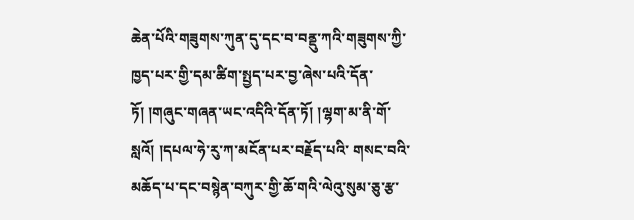ཆེན་པོའི་གཟུགས་ཀུན་དུ་དང་བ་བནྡུ་ཀའི་གཟུགས་ཀྱི་ཁྱད་པར་གྱི་དམ་ཚིག་སྤྱད་པར་བྱ་ཞེས་པའི་དོན་ཏོ། །གཞུང་གཞན་ཡང་འདིའི་དོན་ཏོ། །ལྷག་མ་ནི་གོ་སླའོ། །དཔལ་ཧེ་རུ་ཀ་མངོན་པར་བརྗོད་པའི་ གསང་བའི་མཆོད་པ་དང་བསྙེན་བཀུར་གྱི་ཆོ་གའི་ལེའུ་སུམ་ཅུ་རྩ་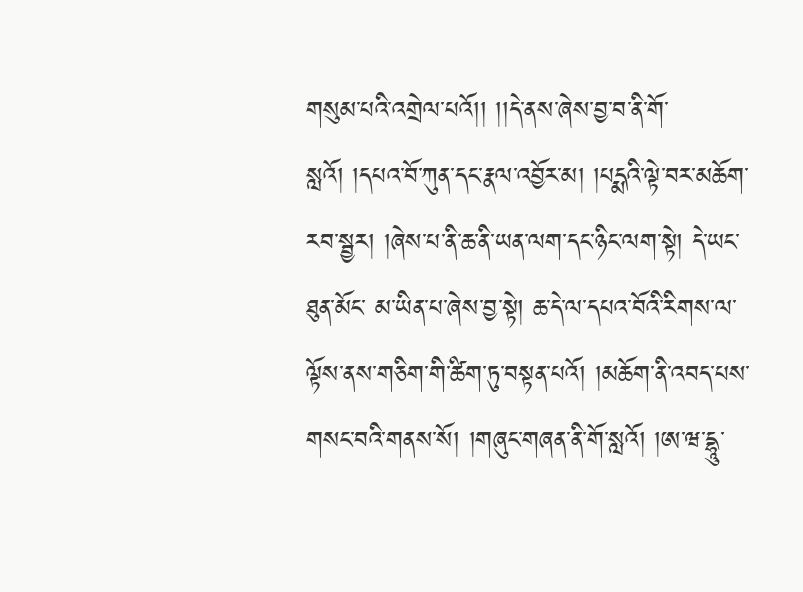གསུམ་པའི་འགྲེལ་པའོ།། །།དེ་ནས་ཞེས་བྱ་བ་ནི་གོ་སླའོ། །དཔའ་བོ་ཀུན་དང་རྣལ་འབྱོར་མ། །པདྨའི་ལྟེ་བར་མཆོག་རབ་སྦྱར། །ཞེས་པ་ནི་ཆ་ནི་ཡན་ལག་དང་ཉིང་ལག་སྟེ། དེ་ཡང་ཐུན་མོང་ མ་ཡིན་པ་ཞེས་བྱ་སྟེ། ཆ་དེ་ལ་དཔའ་བོའི་རིགས་ལ་ལྟོས་ནས་གཅིག་གི་ཚིག་ཏུ་བསྟན་པའོ། །མཆོག་ནི་འབད་པས་གསང་བའི་གནས་སོ། །གཞུང་གཞན་ནི་གོ་སླའོ། །ཨ་ཝ་དྷཱུ་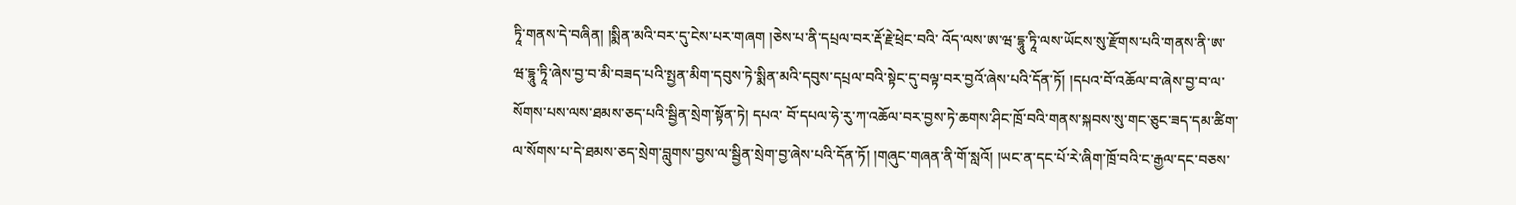ཏཱི་གནས་དེ་བཞིན། །སྨིན་མའི་བར་དུ་ངེས་པར་གཞག །ཅེས་པ་ནི་དཔྲལ་བར་རྡོ་རྗེ་ཕྲེང་བའི་ འོད་ལས་ཨ་ཝ་དྷཱུ་ཏཱི་ལས་ཡོངས་སུ་རྫོགས་པའི་གནས་ནི་ཨ་ཝ་དྷཱུ་ཏཱི་ཞེས་བྱ་བ་མི་བཟད་པའི་སྤྱན་མིག་དབུས་ཏེ་སྨིན་མའི་དབུས་དཔྲལ་བའི་སྟེང་དུ་བལྟ་བར་བྱའོ་ཞེས་པའི་དོན་ཏོ། །དཔའ་བོ་འཆོལ་བ་ཞེས་བྱ་བ་ལ་སོགས་པས་ལས་ཐམས་ཅད་པའི་སྦྱིན་སྲེག་སྟོན་ཏེ། དཔའ་ བོ་དཔལ་ཧེ་རུ་ཀ་འཆོལ་བར་བྱས་ཏེ་ཆགས་ཤིང་ཁྲོ་བའི་གནས་སྐབས་སུ་གང་ཅུང་ཟད་དམ་ཚིག་ལ་སོགས་པ་དེ་ཐམས་ཅད་སྲེག་བླུགས་བྱས་ལ་སྦྱིན་སྲེག་བྱ་ཞེས་པའི་དོན་ཏོ། །གཞུང་གཞན་ནི་གོ་སླའོ། །ཡང་ན་དང་པོ་རེ་ཞིག་ཁྲོ་བའི་ང་རྒྱལ་དང་བཅས་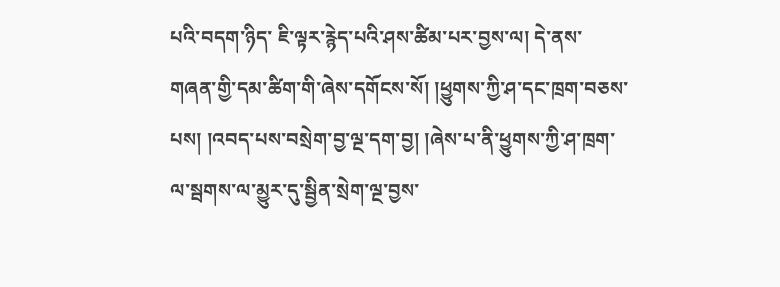པའི་བདག་ཉིད་ ཇི་ལྟར་རྙེད་པའི་ཤས་ཚིམ་པར་བྱས་ལ། དེ་ནས་གཞན་གྱི་དམ་ཚིག་གི་ཞེས་དགོངས་སོ། །ཕྱུགས་ཀྱི་ཤ་དང་ཁྲག་བཅས་པས། །འབད་པས་བསྲེག་བྱ་ལྔ་དག་བྱ། །ཞེས་པ་ནི་ཕྱུགས་ཀྱི་ཤ་ཁྲག་ལ་སྦགས་ལ་མྱུར་དུ་སྦྱིན་སྲེག་ལྔ་བྱས་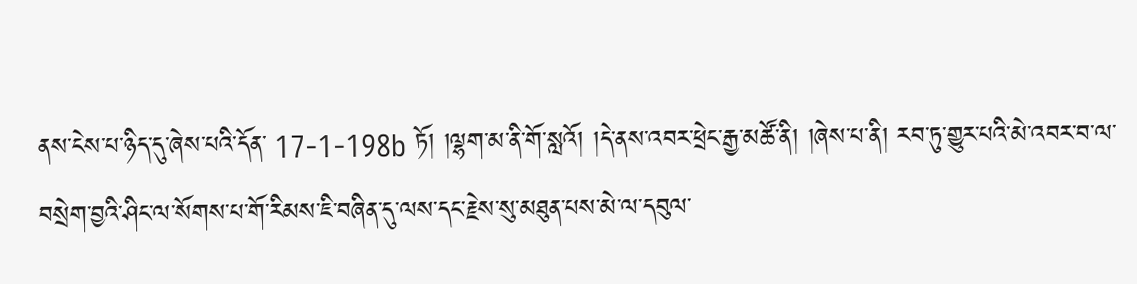ནས་ངེས་པ་ཉིད་དུ་ཞེས་པའི་དོན་ 17-1-198b ཏོ། །ལྷག་མ་ནི་གོ་སླའོ། །དེ་ནས་འབར་ཕྲེང་རྒྱ་མཚོ་ནི། །ཞེས་པ་ནི། རབ་ཏུ་གྱུར་པའི་མེ་འབར་བ་ལ་བསྲེག་བྱའི་ཤིང་ལ་སོགས་པ་གོ་རིམས་ཇི་བཞིན་དུ་ལས་དང་རྗེས་སུ་མཐུན་པས་མེ་ལ་དབུལ་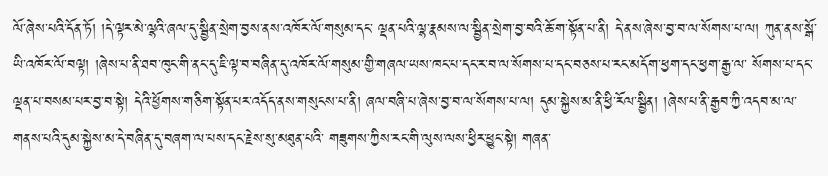ལོ་ཞེས་པའི་དོན་ཏོ། །དེ་ལྟར་མེ་ལྷའི་ཞལ་དུ་སྦྱིན་སྲེག་བྱས་ནས་འཁོར་ལོ་གསུམ་དང་ ལྡན་པའི་ལྷ་རྣམས་ལ་སྦྱིན་སྲེག་བྱ་བའི་ཆོ་ག་སྟོན་པ་ནི། དེ་ནས་ཞེས་བྱ་བ་ལ་སོགས་པ་ལ། ཀུན་ནས་སྒོ་ཡི་འཁོར་ལོ་བལྟ། །ཞེས་པ་ནི་ཐབ་ཁུང་གི་ནང་དུ་ཇི་ལྟ་བ་བཞིན་དུ་འཁོར་ལོ་གསུམ་གྱི་གཞལ་ཡས་ཁང་པ་དང་ར་བ་ལ་སོགས་པ་དང་བཅས་པ་རང་མདོག་ཕྱག་དང་ཕྱག་རྒྱ་ལ་ སོགས་པ་དང་ལྡན་པ་བསམ་པར་བྱ་བ་སྟེ། དེའི་ཕྱོགས་གཅིག་སྟོན་པར་འདོད་ནས་གསུངས་པ་ནི། ཞལ་བཞི་པ་ཞེས་བྱ་བ་ལ་སོགས་པ་ལ། དུམ་སྐྱེས་མ་ནི་ཕྱི་རོལ་སྦྱིན། །ཞེས་པ་ནི་རྒྱབ་ཀྱི་འདབ་མ་ལ་གནས་པའི་དུམ་སྐྱེས་མ་དེ་བཞིན་དུ་བཞག་ལ་པས་དང་རྗེས་སུ་མཐུན་པའི་ གཟུགས་ཀྱིས་རང་གི་ལུས་ལས་ཕྱིར་ཕྱུང་སྟེ། གཞན་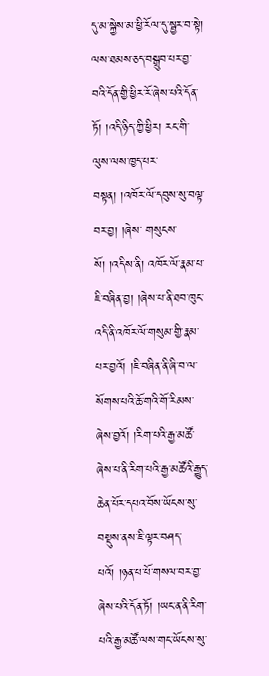དུ་མ་སྐྱེས་མ་ཕྱི་རོལ་དུ་སྦྱར་བ་སྟེ། ལས་ཐམས་ཅད་བསྒྲུབ་པར་བྱ་བའི་དོན་གྱི་ཕྱིར་རོ་ཞེས་པའི་དོན་ཏོ། །འདི་ཉིད་ཀྱི་ཕྱིར། རང་གི་ལུས་ལས་ཁྱད་པར་བསྟན། །འཁོར་ལོ་དབུས་སུ་བལྟ་བར་བྱ། །ཞེས་ གསུངས་སོ། །འདིས་ནི། འཁོར་ལོ་རྣམ་པ་ཇི་བཞིན་བྱ། །ཞེས་པ་ནི་ཐབ་ཁུང་འདི་ནི་འཁོར་ལོ་གསུམ་གྱི་རྣམ་པར་བྱའོ། །ཇི་བཞིན་ནི་ཞི་བ་ལ་སོགས་པའི་ཆོ་གའི་གོ་རིམས་ཞེས་བྱའོ། །རིག་པའི་རྒྱ་མཚོ་ཞེས་པ་ནི་རིག་པའི་རྒྱ་མཚོའི་རྒྱུད་ཆེན་པོར་དཔའ་བོས་ཡོངས་སུ་ བསྡུས་ནས་ཇི་ལྟར་བཤད་པའོ། །ཉན་པ་པོ་གསལ་བར་བྱ་ཞེས་པའི་དོན་ཏོ། །ཡང་ན་ནི་རིག་པའི་རྒྱ་མཚོ་ལས་གང་ཡོངས་སུ་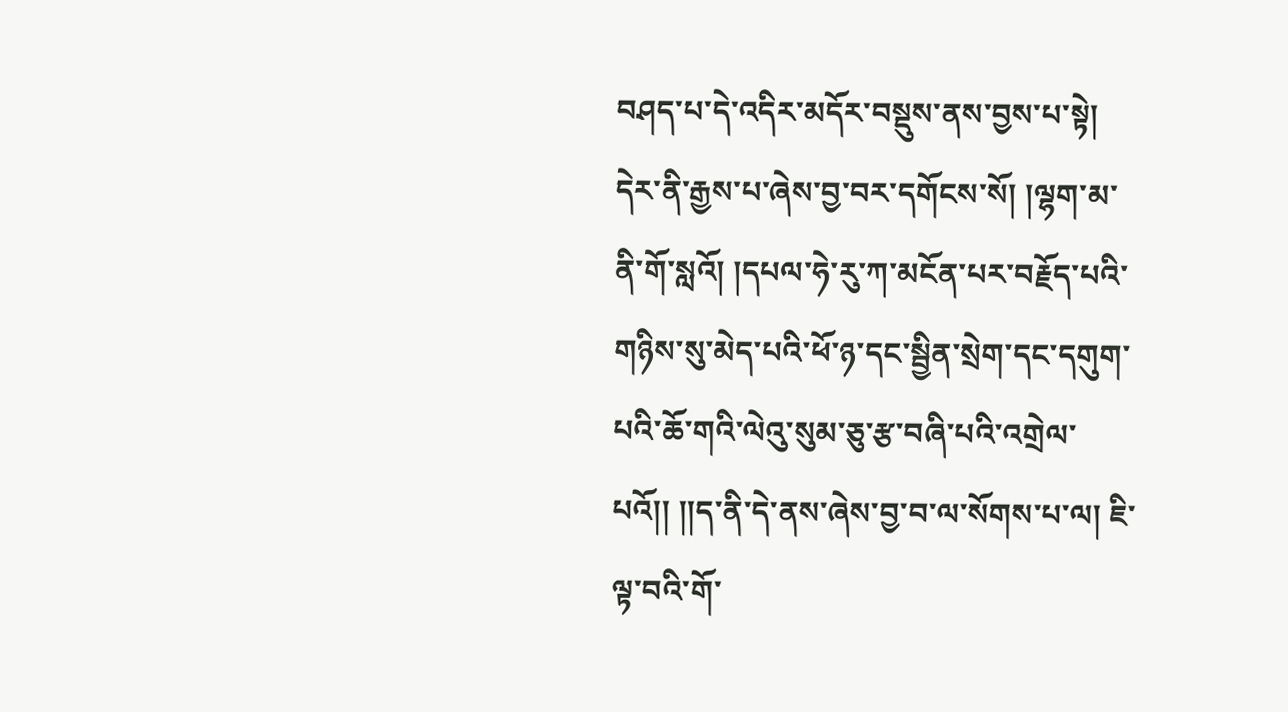བཤད་པ་དེ་འདིར་མདོར་བསྡུས་ནས་བྱས་པ་སྟེ། དེར་ནི་རྒྱས་པ་ཞེས་བྱ་བར་དགོངས་སོ། །ལྷག་མ་ནི་གོ་སླའོ། །དཔལ་ཧེ་རུ་ཀ་མངོན་པར་བརྗོད་པའི་ གཉིས་སུ་མེད་པའི་ཕོ་ཉ་དང་སྦྱིན་སྲེག་དང་དགུག་པའི་ཆོ་གའི་ལེའུ་སུམ་ཅུ་རྩ་བཞི་པའི་འགྲེལ་པའོ།། །།ད་ནི་དེ་ནས་ཞེས་བྱ་བ་ལ་སོགས་པ་ལ། ཇི་ལྟ་བའི་གོ་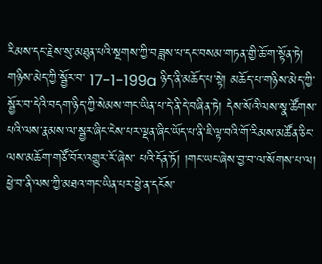རིམས་དང་རྗེས་སུ་མཐུན་པའི་སྔགས་ཀྱི་བཟླས་པ་དང་བསམ་གཏན་གྱི་ཆོ་ག་སྟོན་ཏེ། གཉིས་མེད་ཀྱི་སྦྱོར་བ་ 17-1-199a ཉིད་ནི་མཆོད་པ་སྟེ། མཆོད་པ་གཉིས་མེད་ཀྱི་སྦྱོར་བ་དེའི་བདག་ཉིད་ཀྱི་སེམས་གང་ཡིན་པ་དེ་ནི་དེ་བཞིན་ཏེ། དེས་སོའི་ལས་སྣ་ཚོགས་པའི་ལས་རྣམས་ལ་སྦྱར་ཞིང་ངེས་པར་ལྡན་ཞིང་ཡོད་པ་ནི་ཇི་ལྟ་བའི་གོ་རིམས་མཚོན་ཅིང་ལས་མཆོག་གཙོ་བོར་འགྱུར་རོ་ཞེས་ པའི་དོན་ཏོ། །གང་ཡང་ཞེས་བྱ་བ་ལ་སོགས་པ་ལ། ཕྱེ་བ་ནི་ལས་ཀྱི་མཐའ་གང་ཡིན་པར་ཕྱེ་ན་དངོས་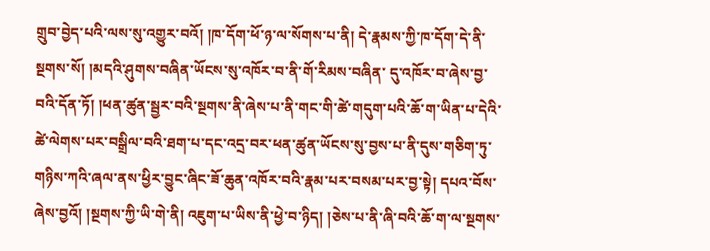གྲུབ་བྱེད་པའི་ལས་སུ་འགྱུར་བའོ། །ཁ་དོག་ཕོ་ཉ་ལ་སོགས་པ་ནི། དེ་རྣམས་ཀྱི་ཁ་དོག་དེ་ནི་སྔགས་སོ། །མདའི་ཤུགས་བཞིན་ཡོངས་སུ་འཁོར་བ་ནི་གོ་རིམས་བཞིན་ དུ་འཁོར་བ་ཞེས་བྱ་བའི་དོན་ཏོ། །ཕན་ཚུན་སྦྱར་བའི་སྔགས་ནི་ཞེས་པ་ནི་གང་གི་ཚེ་གདུག་པའི་ཆོ་ག་ཡིན་པ་དེའི་ཚེ་ལེགས་པར་བསྒྲིལ་བའི་ཐག་པ་དང་འདྲ་བར་ཕན་ཚུན་ཡོངས་སུ་བྱས་པ་ནི་དུས་གཅིག་ཏུ་གཉིས་ཀའི་ཞལ་ནས་ཕྱིར་བྱུང་ཞིང་ཟོ་ཆུན་འཁོར་བའི་རྣམ་པར་བསམ་པར་བྱ་སྟེ། དཔའ་བོས་ཞེས་བྱའོ། །སྔགས་ཀྱི་ཡི་གེ་ནི། འཇུག་པ་ཡིས་ནི་ཕྱེ་བ་ཉིད། །ཅེས་པ་ནི་ཞི་བའི་ཆོ་ག་ལ་སྔགས་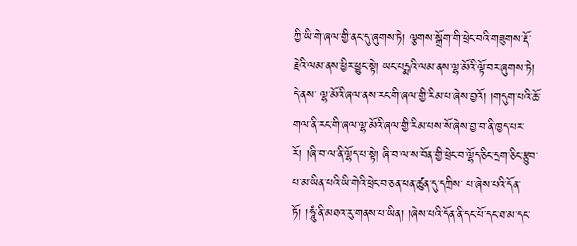ཀྱི་ཡི་གེ་ཞལ་གྱི་ནང་དུ་ཞུགས་ཏེ། ལྕགས་སྒྲོག་གི་ཕྲེང་བའི་གཟུགས་རྡོ་རྗེའི་ལམ་ནས་ཕྱིར་ཕྱུང་སྟེ། ཡང་པདྨའི་ལམ་ནས་ལྷ་མོའི་ལྟོ་བར་ཞུགས་ཏེ། དེ་ནས་ ལྷ་མོའི་ཞལ་ནས་རང་གི་ཞལ་གྱི་རིམ་པ་ཞེས་བྱའོ། །གདུག་པའི་ཆོ་གལ་ནི་རང་གི་ཞལ་ལྷ་མོའི་ཞལ་གྱི་རིམ་པས་སོ་ཞེས་བྱ་བ་ནི་ཁྱད་པར་རོ། །ཞི་བ་ལ་ནི་ལྷོད་པ་སྟེ། ཞི་བ་ལ་ས་བོན་གྱི་ཕྲེང་བ་ལྷོད་ཅིང་དྲག་ཅིང་རྩུབ་པ་མ་ཡིན་པའི་ཡི་གེའི་ཕྲེང་བ་ཅན་ཕན་ཚུན་དུ་དཀྲིས་ པ་ཞེས་པའི་དོན་ཏོ། །ཧཱུཾ་ནི་མཐའ་རུ་གནས་པ་ཡིན། །ཞེས་པའི་དོན་ནི་དང་པོ་དང་ཐ་མ་དང་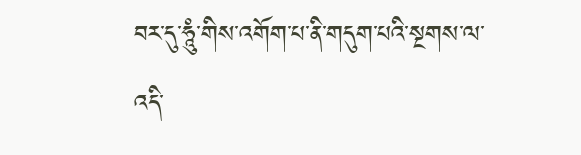བར་དུ་ཧཱུཾ་གིས་འགོག་པ་ནི་གདུག་པའི་སྔགས་ལ་འདི་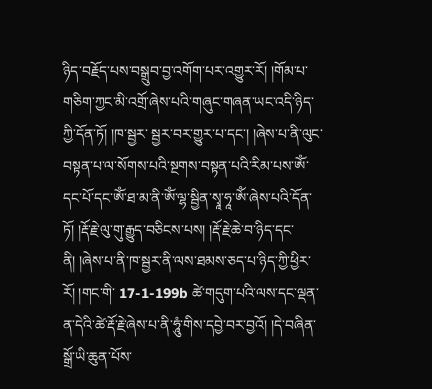ཉིད་བརྗོད་པས་བསྒྲུབ་བྱ་འགོག་པར་འགྱུར་རོ། །གོམ་པ་གཅིག་ཀྱང་མི་འགྲོ་ཞེས་པའི་གཞུང་གཞན་ཡང་འདི་ཉིད་ཀྱི་དོན་ཏོ། །ཁ་སྦྱར་ སྦྱར་བར་གྱུར་པ་དང་། །ཞེས་པ་ནི་ལུང་བསྟན་པ་ལ་སོགས་པའི་སྔགས་བསྟན་པའི་རིམ་པས་ཨོཾ་དང་པོ་དང་ཨོཾ་ཐ་མ་ནི་ཨོཾ་ལྷ་སྦྱིན་སྭཱ་ཧཱ་ཨོཾ་ཞེས་པའི་དོན་ཏོ། །རྡོ་རྗེ་ལུ་གུ་རྒྱུད་བཅིངས་པས། །རྡོ་རྗེ་ཆེ་བ་ཉིད་དང་ནི། །ཞེས་པ་ནི་ཁ་སྦྱར་ནི་ལས་ཐམས་ཅད་པ་ཉིད་ཀྱི་ཕྱིར་རོ། །གང་གི་ 17-1-199b ཚེ་གདུག་པའི་ལས་དང་ལྡན་ན་དེའི་ཚེ་རྡོ་རྗེ་ཞེས་པ་ནི་ཧཱུཾ་གིས་དབྱེ་བར་བྱའོ། །དེ་བཞིན་སྒྲོ་ཡི་ཆུན་པོས་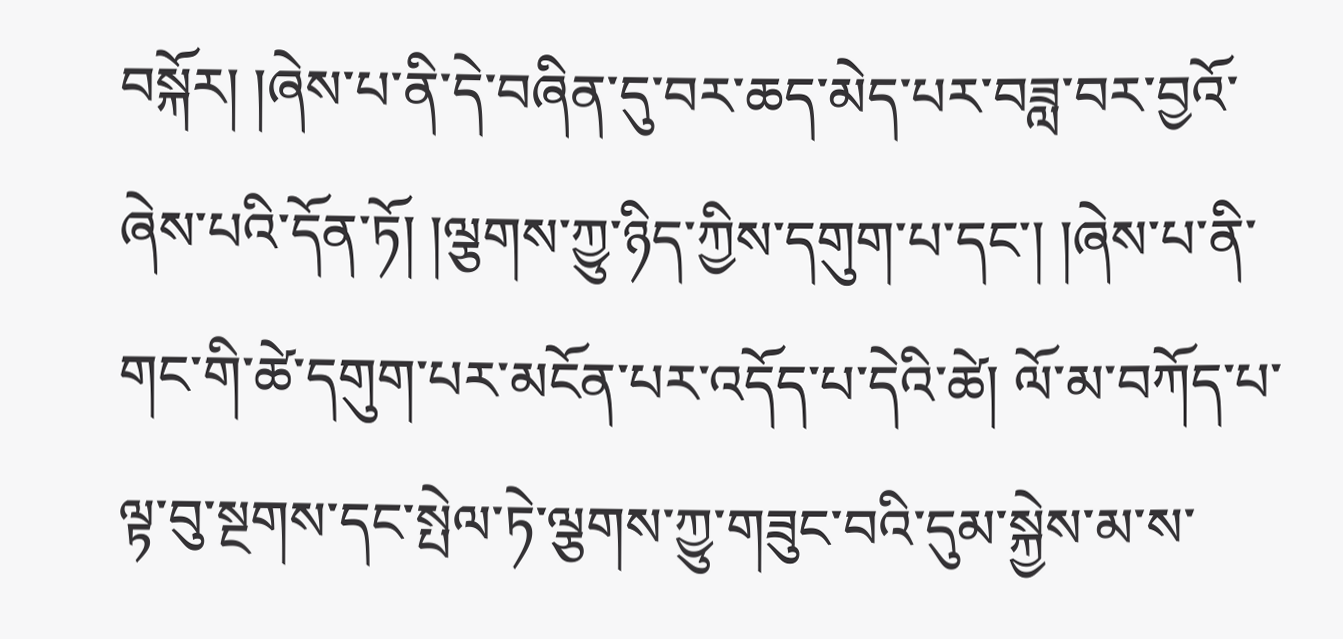བསྐོར། །ཞེས་པ་ནི་དེ་བཞིན་དུ་བར་ཆད་མེད་པར་བཟླ་བར་བྱའོ་ཞེས་པའི་དོན་ཏོ། །ལྕགས་ཀྱུ་ཉིད་ཀྱིས་དགུག་པ་དང་། །ཞེས་པ་ནི་གང་གི་ཚེ་དགུག་པར་མངོན་པར་འདོད་པ་དེའི་ཚེ། ལོ་མ་བཀོད་པ་ལྟ་བུ་སྔགས་དང་སྤེལ་ཏེ་ལྕགས་ཀྱུ་གཟུང་བའི་དུམ་སྐྱེས་མ་ས་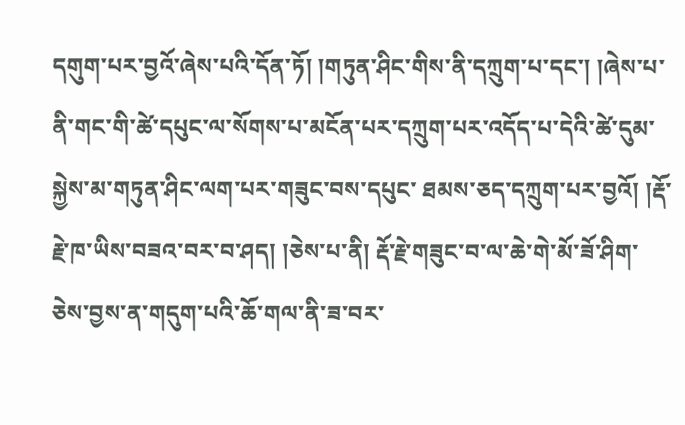དགུག་པར་བྱའོ་ཞེས་པའི་དོན་ཏོ། །གཏུན་ཤིང་གིས་ནི་དཀྲུག་པ་དང་། །ཞེས་པ་ནི་གང་གི་ཚེ་དཔུང་ལ་སོགས་པ་མངོན་པར་དཀྲུག་པར་འདོད་པ་དེའི་ཚེ་དུམ་སྐྱེས་མ་གཏུན་ཤིང་ལག་པར་གཟུང་བས་དཔུང་ ཐམས་ཅད་དཀྲུག་པར་བྱའོ། །རྡོ་རྗེ་ཁ་ཡིས་བཟའ་བར་བ་ཤད། །ཅེས་པ་ནི། རྡོ་རྗེ་གཟུང་བ་ལ་ཆེ་གེ་མོ་ཟོ་ཤིག་ཅེས་བྱས་ན་གདུག་པའི་ཆོ་གལ་ནི་ཟ་བར་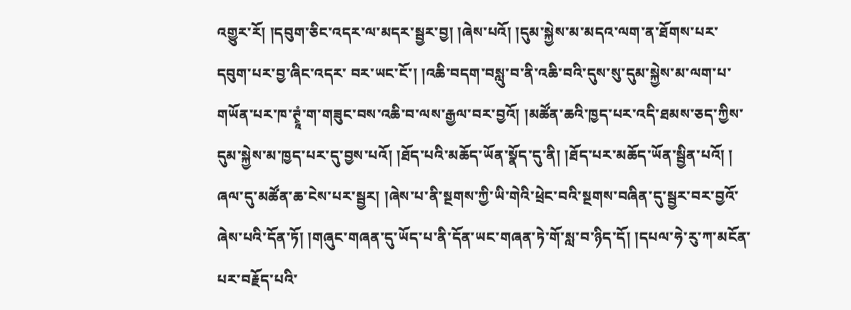འགྱུར་རོ། །དབུག་ཅིང་འདར་ལ་མདར་སྦྱར་བྱ། །ཞེས་པའོ། །དུམ་སྐྱེས་མ་མདའ་ལག་ན་ཐོགས་པར་དབུག་པར་བྱ་ཞིང་འདར་ བར་ཡང་ངོ་། །འཆི་བདག་བསླུ་བ་ནི་འཆི་བའི་དུས་སུ་དུམ་སྐྱེས་མ་ལག་པ་གཡོན་པར་ཁ་ཊྭཱཾ་ག་གཟུང་བས་འཆི་བ་ལས་རྒྱལ་བར་བྱའོ། །མཚོན་ཆའི་ཁྱད་པར་འདི་ཐམས་ཅད་ཀྱིས་དུམ་སྐྱེས་མ་ཁྱད་པར་དུ་བྱས་པའོ། །ཐོད་པའི་མཆོད་ཡོན་སྣོད་དུ་ནི། །ཐོད་པར་མཆོད་ཡོན་སྦྱིན་པའོ། ། ཞལ་དུ་མཚོན་ཆ་ངེས་པར་སྦྱར། །ཞེས་པ་ནི་སྔགས་ཀྱི་ཡི་གེའི་ཕྲེང་བའི་སྔགས་བཞིན་དུ་སྦྱར་བར་བྱའོ་ཞེས་པའི་དོན་ཏོ། །གཞུང་གཞན་དུ་ཡོད་པ་ནི་དོན་ཡང་གཞན་ཏེ་གོ་སླ་བ་ཉིད་དོ། །དཔལ་ཧེ་རུ་ཀ་མངོན་པར་བརྗོད་པའི་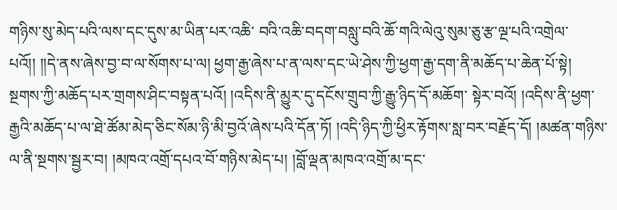གཉིས་སུ་མེད་པའི་ལས་དང་དུས་མ་ཡིན་པར་འཆི་ བའི་འཆི་བདག་བསླུ་བའི་ཆོ་གའི་ལེའུ་སུམ་ཅུ་རྩ་ལྔ་པའི་འགྲེལ་པའོ།། །།དེ་ནས་ཞེས་བྱ་བ་ལ་སོགས་པ་ལ། ཕྱག་རྒྱ་ཞེས་པ་ན་ལས་དང་ཡེ་ཤེས་ཀྱི་ཕྱག་རྒྱ་དག་ནི་མཆོད་པ་ཆེན་པོ་སྟེ། སྔགས་ཀྱི་མཆོད་པར་གྲགས་ཤིང་བསྟན་པའོ། །འདིས་ནི་མྱུར་དུ་དངོས་གྲུབ་ཀྱི་རྒྱུ་ཉིད་དོ་མཆོག་ སྟེར་བའོ། །འདིས་ནི་ཕྱག་རྒྱའི་མཆོད་པ་ལ་ཐེ་ཚོམ་མེད་ཅིང་སོམ་ཉི་མི་བྱའོ་ཞེས་པའི་དོན་ཏོ། །འདི་ཉིད་ཀྱི་ཕྱིར་རྟོགས་སླ་བར་བརྗོད་དོ། །མཚན་གཉིས་ལ་ནི་སྔགས་སྦྱར་བ། །མཁའ་འགྲོ་དཔའ་བོ་གཉིས་མེད་པ། །བློ་ལྡན་མཁའ་འགྲོ་མ་དང་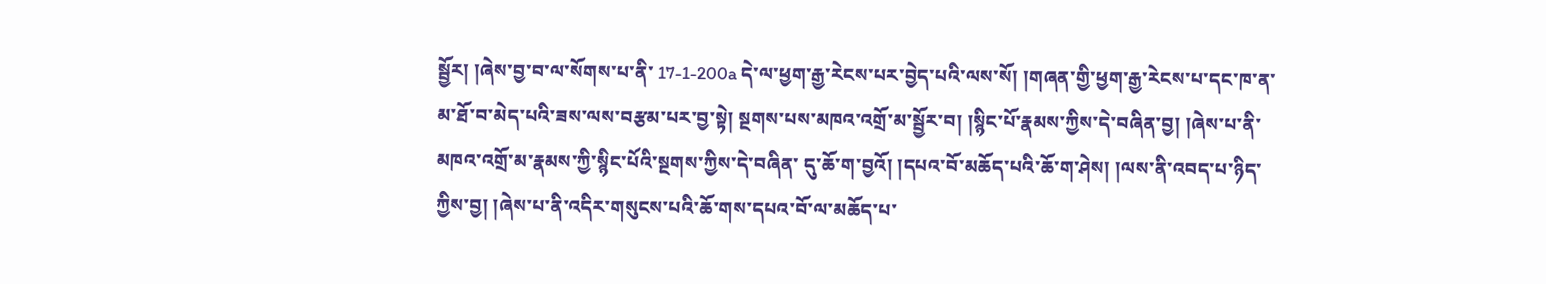སྦྱོར། །ཞེས་བྱ་བ་ལ་སོགས་པ་ནི་ 17-1-200a དེ་ལ་ཕྱག་རྒྱ་རེངས་པར་བྱེད་པའི་ལས་སོ། །གཞན་གྱི་ཕྱག་རྒྱ་རེངས་པ་དང་ཁ་ན་མ་ཐོ་བ་མེད་པའི་ཟས་ལས་བརྩམ་པར་བྱ་སྟེ། སྔགས་པས་མཁའ་འགྲོ་མ་སྦྱོར་བ། །སྙིང་པོ་རྣམས་ཀྱིས་དེ་བཞིན་བྱ། །ཞེས་པ་ནི་མཁའ་འགྲོ་མ་རྣམས་ཀྱི་སྙིང་པོའི་སྔགས་ཀྱིས་དེ་བཞིན་ དུ་ཆོ་ག་བྱའོ། །དཔའ་བོ་མཆོད་པའི་ཆོ་ག་ཤེས། །ལས་ནི་འབད་པ་ཉིད་ཀྱིས་བྱ། །ཞེས་པ་ནི་འདིར་གསུངས་པའི་ཆོ་གས་དཔའ་བོ་ལ་མཆོད་པ་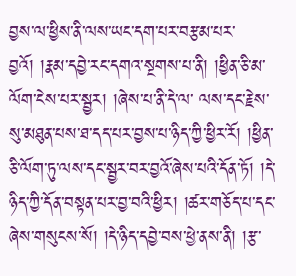བྱས་ལ་ཕྱིས་ནི་ལས་ཡང་དག་པར་བརྩམ་པར་བྱའོ། །རྣམ་དབྱེ་རང་དགའ་སྔགས་པ་ནི། །ཕྱིན་ཅི་མ་ལོག་ངེས་པར་སྦྱར། །ཞེས་པ་ནི་དེ་ལ་ ལས་དང་རྗེས་སུ་མཐུན་པས་ཐ་དད་པར་བྱས་པ་ཉིད་ཀྱི་ཕྱིར་རོ། །ཕྱིན་ཅི་ལོག་ཏུ་ལས་དང་སྦྱར་བར་བྱའོ་ཞེས་པའི་དོན་ཏོ། །དེ་ཉིད་ཀྱི་དོན་བསྟན་པར་བྱ་བའི་ཕྱིར། །ཚར་གཅོད་པ་དང་ཞེས་གསུངས་སོ། །དེ་ཉིད་དབྱེ་བས་ཕྱེ་ནས་ནི། །རྩ་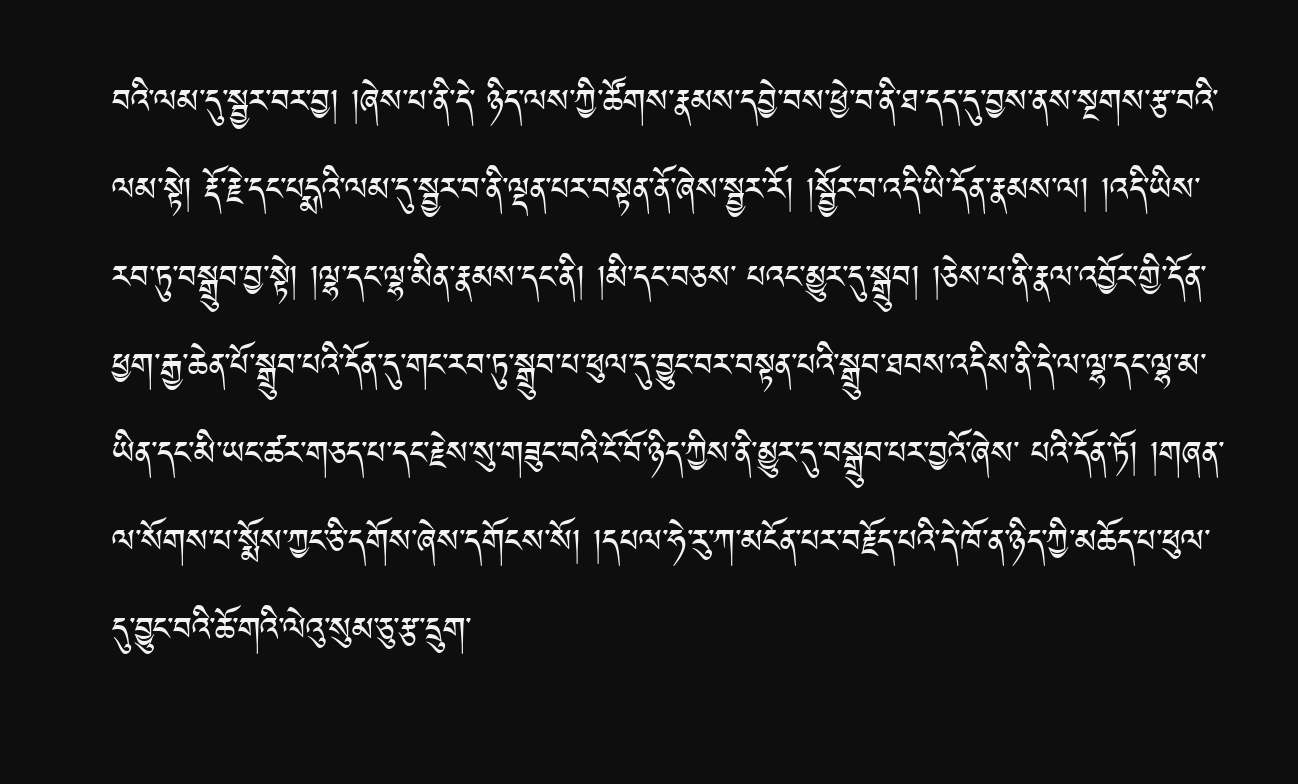བའི་ལམ་དུ་སྦྱར་བར་བྱ། །ཞེས་པ་ནི་དེ་ ཉིད་ལས་ཀྱི་ཚོགས་རྣམས་དབྱེ་བས་ཕྱེ་བ་ནི་ཐ་དད་དུ་བྱས་ནས་སྔགས་རྩ་བའི་ལམ་སྟེ། རྡོ་རྗེ་དང་པདྨའི་ལམ་དུ་སྦྱར་བ་ནི་ལྡན་པར་བསྟན་ནོ་ཞེས་སྦྱར་རོ། །སྦྱོར་བ་འདི་ཡི་དོན་རྣམས་ལ། །འདི་ཡིས་རབ་ཏུ་བསྒྲུབ་བྱ་སྟེ། །ལྷ་དང་ལྷ་མིན་རྣམས་དང་ནི། །མི་དང་བཅས་ པའང་མྱུར་དུ་སྒྲུབ། །ཅེས་པ་ནི་རྣལ་འབྱོར་གྱི་དོན་ཕྱག་རྒྱ་ཆེན་པོ་སྒྲུབ་པའི་དོན་དུ་གང་རབ་ཏུ་སྒྲུབ་པ་ཕུལ་དུ་བྱུང་བར་བསྟན་པའི་སྒྲུབ་ཐབས་འདིས་ནི་དེ་ལ་ལྷ་དང་ལྷ་མ་ཡིན་དང་མི་ཡང་ཚར་གཅད་པ་དང་རྗེས་སུ་གཟུང་བའི་ངོ་བོ་ཉིད་ཀྱིས་ནི་མྱུར་དུ་བསྒྲུབ་པར་བྱའོ་ཞེས་ པའི་དོན་ཏོ། །གཞན་ལ་སོགས་པ་སྨོས་ཀྱང་ཅི་དགོས་ཞེས་དགོངས་སོ། །དཔལ་ཧེ་རུ་ཀ་མངོན་པར་བརྗོད་པའི་དེ་ཁོ་ན་ཉིད་ཀྱི་མཆོད་པ་ཕུལ་དུ་བྱུང་བའི་ཆོ་གའི་ལེའུ་སུམ་ཅུ་རྩ་དྲུག་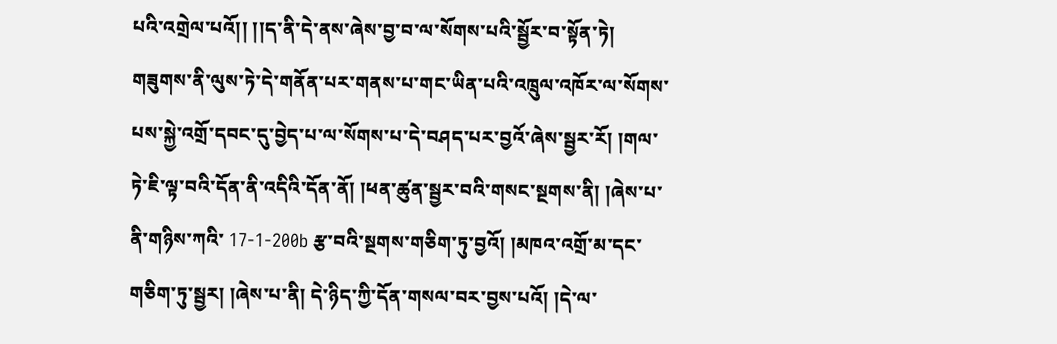པའི་འགྲེལ་པའོ།། །།ད་ནི་དེ་ནས་ཞེས་བྱ་བ་ལ་སོགས་པའི་སྦྱོར་བ་སྟོན་ཏེ། གཟུགས་ནི་ལུས་ཏེ་དེ་གནོན་པར་གནས་པ་གང་ཡིན་པའི་འཁྲུལ་འཁོར་ལ་སོགས་པས་སྐྱེ་འགྲོ་དབང་དུ་བྱེད་པ་ལ་སོགས་པ་དེ་བཤད་པར་བྱའོ་ཞེས་སྦྱར་རོ། །གལ་ཏེ་ཇི་ལྟ་བའི་དོན་ནི་འདིའི་དོན་ནོ། །ཕན་ཚུན་སྦྱར་བའི་གསང་སྔགས་ནི། །ཞེས་པ་ནི་གཉིས་ཀའི་ 17-1-200b རྩ་བའི་སྔགས་གཅིག་ཏུ་བྱའོ། །མཁའ་འགྲོ་མ་དང་གཅིག་ཏུ་སྦྱར། །ཞེས་པ་ནི། དེ་ཉིད་ཀྱི་དོན་གསལ་བར་བྱས་པའོ། །དེ་ལ་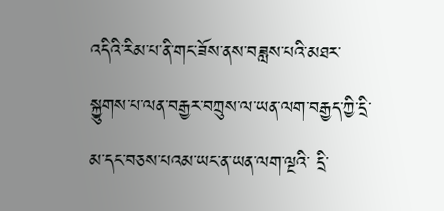འདིའི་རིམ་པ་ནི་གང་ཟོས་ནས་བཟླས་པའི་མཐར་སྐྱུགས་པ་ལན་བརྒྱར་བཀྲུས་ལ་ཡན་ལག་བརྒྱད་ཀྱི་དྲི་མ་དང་བཅས་པའམ་ཡང་ན་ཡན་ལག་ལྔའི་ དྲི་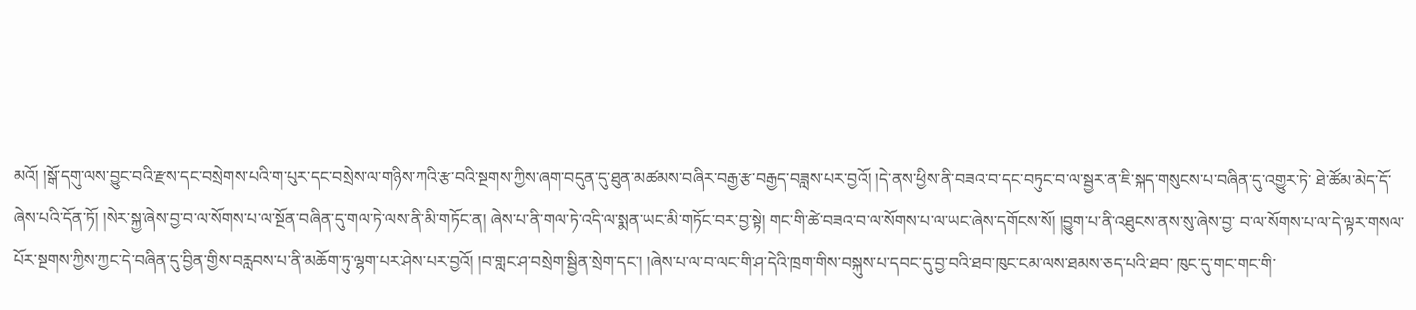མའོ། །སྒོ་དགུ་ལས་བྱུང་བའི་རྫས་དང་བསྲེགས་པའི་ག་པུར་དང་བསྲེས་ལ་གཉིས་ཀའི་རྩ་བའི་སྔགས་ཀྱིས་ཞག་བདུན་དུ་ཐུན་མཚམས་བཞིར་བརྒྱ་རྩ་བརྒྱད་བཟླས་པར་བྱའོ། །དེ་ནས་ཕྱིས་ནི་བཟའ་བ་དང་བཏུང་བ་ལ་སྦྱར་ན་ཇི་སྐད་གསུངས་པ་བཞིན་དུ་འགྱུར་ཏེ་ ཐེ་ཚོམ་མེད་དོ་ཞེས་པའི་དོན་ཏོ། །སེར་སྐྱ་ཞེས་བྱ་བ་ལ་སོགས་པ་ལ་སྔོན་བཞིན་དུ་གལ་ཏེ་ལས་ནི་མི་གཏོང་ན། ཞེས་པ་ནི་གལ་ཏེ་འདི་ལ་སྨན་ཡང་མི་གཏོང་བར་བྱ་སྟེ། གང་གི་ཚེ་བཟའ་བ་ལ་སོགས་པ་ལ་ཡང་ཞེས་དགོངས་སོ། །བྱུག་པ་ནི་འཐུངས་ནས་སུ་ཞེས་བྱ་ བ་ལ་སོགས་པ་ལ་དེ་ལྟར་གསལ་པོར་སྔགས་ཀྱིས་ཀྱང་དེ་བཞིན་དུ་བྱིན་གྱིས་བརླབས་པ་ནི་མཆོག་ཏུ་ལྷག་པར་ཤེས་པར་བྱའོ། །བ་གླང་ཤ་བསྲེག་སྦྱིན་སྲེག་དང་། །ཞེས་པ་ལ་བ་ལང་གི་ཤ་དེའི་ཁྲག་གིས་བསྐུས་པ་དབང་དུ་བྱ་བའི་ཐབ་ཁུང་ངམ་ལས་ཐམས་ཅད་པའི་ཐབ་ ཁུང་དུ་གང་གང་གི་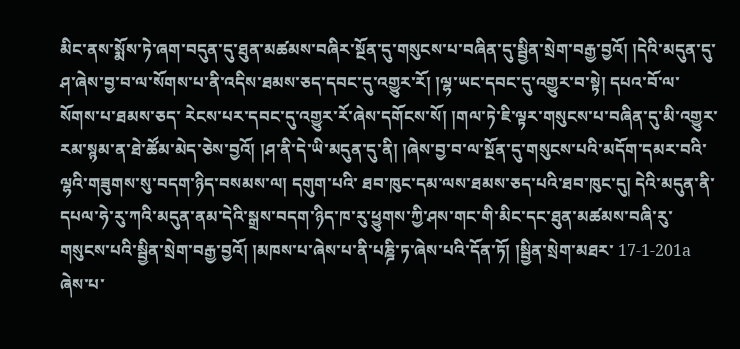མིང་ནས་སྨོས་ཏེ་ཞག་བདུན་དུ་ཐུན་མཚམས་བཞིར་སྔོན་དུ་གསུངས་པ་བཞིན་དུ་སྦྱིན་སྲེག་བརྒྱ་བྱའོ། །དེའི་མདུན་དུ་ཤ་ཞེས་བྱ་བ་ལ་སོགས་པ་ནི་འདིས་ཐམས་ཅད་དབང་དུ་འགྱུར་རོ། །ལྷ་ཡང་དབང་དུ་འགྱུར་བ་སྟེ། དཔའ་བོ་ལ་སོགས་པ་ཐམས་ཅད་ རེངས་པར་དབང་དུ་འགྱུར་རོ་ཞེས་དགོངས་སོ། །གལ་ཏེ་ཇི་ལྟར་གསུངས་པ་བཞིན་དུ་མི་འགྱུར་རམ་སྙམ་ན་ཐེ་ཚོམ་མེད་ཅེས་བྱའོ། །ཤ་ནི་དེ་ཡི་མདུན་དུ་ནི། །ཞེས་བྱ་བ་ལ་སྔོན་དུ་གསུངས་པའི་མདོག་དམར་བའི་ལྷའི་གཟུགས་སུ་བདག་ཉིད་བསམས་ལ། དགུག་པའི་ ཐབ་ཁུང་དམ་ལས་ཐམས་ཅད་པའི་ཐབ་ཁུང་དུ། དེའི་མདུན་ནི་དཔལ་ཧེ་རུ་ཀའི་མདུན་ནམ་དེའི་སྒྲས་བདག་ཉིད་ཁ་རུ་ཕྱུགས་ཀྱི་ཤས་གང་གི་མིང་དང་ཐུན་མཚམས་བཞི་རུ་གསུངས་པའི་སྦྱིན་སྲེག་བརྒྱ་བྱའོ། །མཁས་པ་ཞེས་པ་ནི་པཎྜི་ཏ་ཞེས་པའི་དོན་ཏོ། །སྦྱིན་སྲེག་མཐར་ 17-1-201a ཞེས་པ་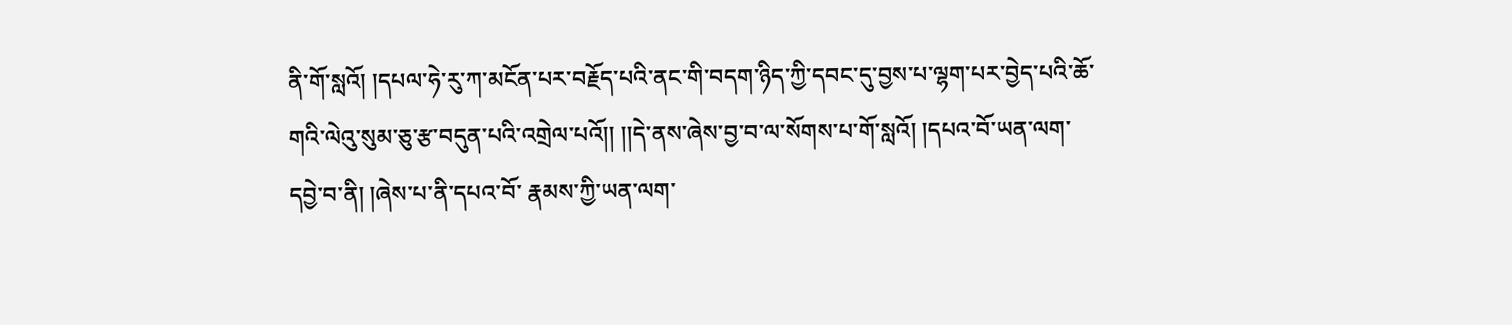ནི་གོ་སླའོ། །དཔལ་ཧེ་རུ་ཀ་མངོན་པར་བརྗོད་པའི་ནང་གི་བདག་ཉིད་ཀྱི་དབང་དུ་བྱས་པ་ལྷག་པར་བྱེད་པའི་ཆོ་གའི་ལེའུ་སུམ་ཅུ་རྩ་བདུན་པའི་འགྲེལ་པའོ།། །།དེ་ནས་ཞེས་བྱ་བ་ལ་སོགས་པ་གོ་སླའོ། །དཔའ་བོ་ཡན་ལག་དབྱེ་བ་ནི། །ཞེས་པ་ནི་དཔའ་བོ་ རྣམས་ཀྱི་ཡན་ལག་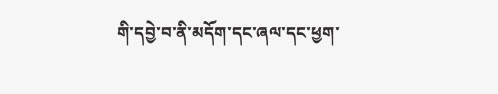གི་དབྱེ་བ་ནི་མདོག་དང་ཞལ་དང་ཕྱག་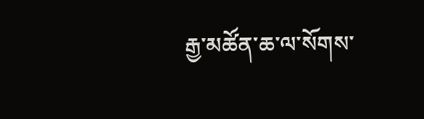རྒྱ་མཚོན་ཆ་ལ་སོགས་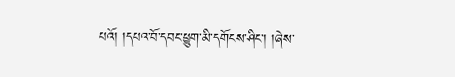པའོ། །དཔའ་བོ་དབང་ཕྱུག་མི་དགོངས་ཤིང་། །ཞེས་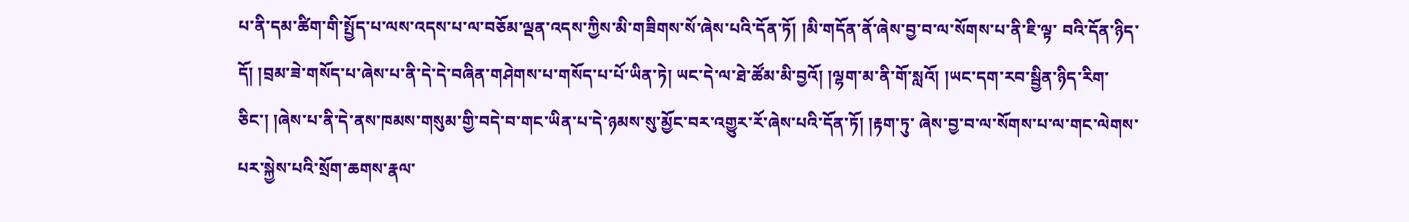པ་ནི་དམ་ཚིག་གི་སྤྱོད་པ་ལས་འདས་པ་ལ་བཅོམ་ལྡན་འདས་ཀྱིས་མི་གཟིགས་སོ་ཞེས་པའི་དོན་ཏོ། །མི་གདོན་ནོ་ཞེས་བྱ་བ་ལ་སོགས་པ་ནི་ཇི་ལྟ་ བའི་དོན་ཉིད་དོ། །བྲམ་ཟེ་གསོད་པ་ཞེས་པ་ནི་དེ་དེ་བཞིན་གཤེགས་པ་གསོད་པ་པོ་ཡིན་ཏེ། ཡང་དེ་ལ་ཐེ་ཚོམ་མི་བྱའོ། །ལྷག་མ་ནི་གོ་སླའོ། །ཡང་དག་རབ་སྦྱིན་ཉིད་རིག་ཅིང་། །ཞེས་པ་ནི་དེ་ནས་ཁམས་གསུམ་གྱི་བདེ་བ་གང་ཡིན་པ་དེ་ཉམས་སུ་མྱོང་བར་འགྱུར་རོ་ཞེས་པའི་དོན་ཏོ། །རྟག་ཏུ་ ཞེས་བྱ་བ་ལ་སོགས་པ་ལ་གང་ལེགས་པར་སྐྱེས་པའི་སྲོག་ཆགས་རྣལ་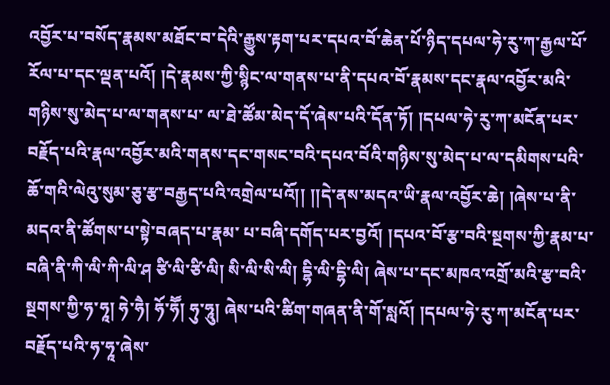འབྱོར་པ་བསོད་རྣམས་མཐོང་བ་དེའི་རྒྱུས་རྟག་པར་དཔའ་བོ་ཆེན་པོ་ཉིད་དཔལ་ཧེ་རུ་ཀ་རྒྱལ་པོ་རོལ་པ་དང་ལྡན་པའོ། །དེ་རྣམས་ཀྱི་སྙིང་ལ་གནས་པ་ནི་དཔའ་བོ་རྣམས་དང་རྣལ་འབྱོར་མའི་གཉིས་སུ་མེད་པ་ལ་གནས་པ་ ལ་ཐེ་ཚོམ་མེད་དོ་ཞེས་པའི་དོན་ཏོ། །དཔལ་ཧེ་རུ་ཀ་མངོན་པར་བརྗོད་པའི་རྣལ་འབྱོར་མའི་གནས་དང་གསང་བའི་དཔའ་བོའི་གཉིས་སུ་མེད་པ་ལ་དམིགས་པའི་ཆོ་གའི་ལེའུ་སུམ་ཅུ་རྩ་བརྒྱད་པའི་འགྲེལ་པའོ།། །།དེ་ནས་མདའ་ཡི་རྣལ་འབྱོར་ཆེ། །ཞེས་པ་ནི་མདའ་ནི་ཚོགས་པ་སྟེ་བཞད་པ་རྣམ་ པ་བཞི་དགོད་པར་བྱའོ། །དཔའ་བོ་རྩ་བའི་སྔགས་ཀྱི་རྣམ་པ་བཞི་ནི་ཀི་ལི་ཀི་ལི་ཤ ཙི་ལི་ཙི་ལི། སི་ལི་སི་ལི། དྷི་ལི་དྷི་ལི། ཞེས་པ་དང་མཁའ་འགྲོ་མའི་རྩ་བའི་སྔགས་ཀྱི་ཧ་ཧཱ། ཧེ་ཧཻ། ཧོ་ཧཽ། ཧུ་ཧཱུ། ཞེས་པའི་ཚིག་གཞན་ནི་གོ་སླའོ། །དཔལ་ཧེ་རུ་ཀ་མངོན་པར་བརྗོད་པའི་ཧ་ཧཱ་ཞེས་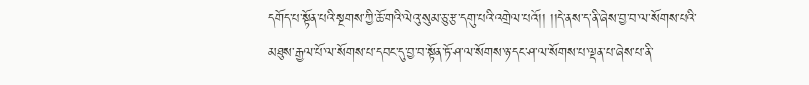དགོད་པ་སྟོན་པའི་སྔགས་ཀྱི་ཆོ་གའི་ལེའུ་སུམ་ཅུ་རྩ་དགུ་པའི་འགྲེལ་པའོ།། །།དེ་ནས་ད་ནི་ཞེས་བྱ་བ་ལ་སོགས་པའི་མཐུས་རྒྱལ་པོ་ལ་སོགས་པ་དབང་དུ་བྱ་བ་སྟོན་ཏོ་ཤ་ལ་སོགས་ཉ་དང་ཤ་ལ་སོགས་པ་ལྡན་པ་ཞེས་པ་ནི་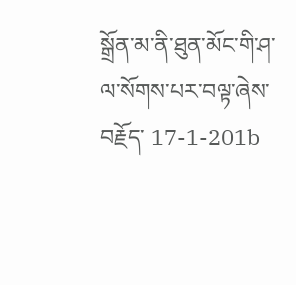སྒྲོན་མ་ནི་ཐུན་མོང་གི་ཤ་ལ་སོགས་པར་བལྟ་ཞེས་བརྗོད་ 17-1-201b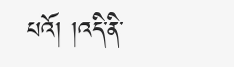པའོ། །འདི་ནི་